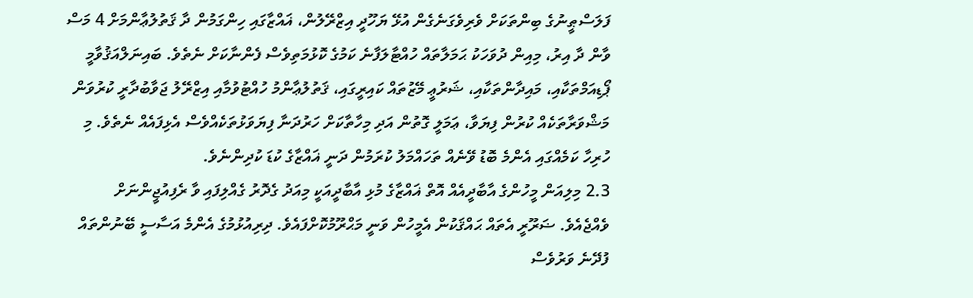ފަލަސްޠީނުގެ ބިންތަކަށް ވެރިވެގަނެގެން އުޅޭ ޔަހޫދީ އިޒްރޭލުން، ޣައްޒާގައި ހިންގަމުން ދާ ޤަތުލުޢާންމަށް 4 މަސް ވާން ދާ އިރު، މިއިން ދުވަހަކު ޙަމަލާތައް ހުއްޓާލަފާނެ ކަމުގެ ކޮޅުމަތިވެސް ފެންނާކަށް ނެތެވެ. ބައިނަލްއަޤުވާމީ ޕޯޑިއަމްތަކާއި، މައިދާންތަކާއި، ޝަރުޢީ މޭޒުތައް ކައިރީގައި، ޤަތުލުޢާންމު ހުއްޓުވުމާއި އިޒްރޭލު ޖަވާބުދާރީ ކުރުވަން މަޝްވަރާތަކެއް ކުރުން ފިޔަވާ، ޢަމަލީ ގޮތުން އަދި މިހާތާކަށް ހަރުދަނާ ފިޔަވަޅުތަކެއްވެސް އެޅިފައެއް ނެތެވެ. މި ހުރިހާ ކަމެއްގައި އެންމެ ބޮޑު ވޭނެއް ތަހައްމަލު ކުރަމުން ދަނީ ޣައްޒާގެ ކުޑަ ކުދިންނެވެ.
2.3 މިލިއަން މީހުންގެ އާބާދީއެއް އޮތް ޣައްޒާގެ މުޅި އާބާދީއަކީ މިއަދު ގެދޮރު ގެއްލިފައި ވާ ރެފިއުޖީންނަށް ވެއްޖެއެވެ. ޟަރޫރީ އެތައް ޙައްޤަކުން އެމީހުން ވަނީ މަޙްރޫމުކޮށްފައެވެ. ދިރިއުޅުމުގެ އެންމެ އަސާސީ ބޭނުންތައް ފުދޭނެ ވަރުވެސް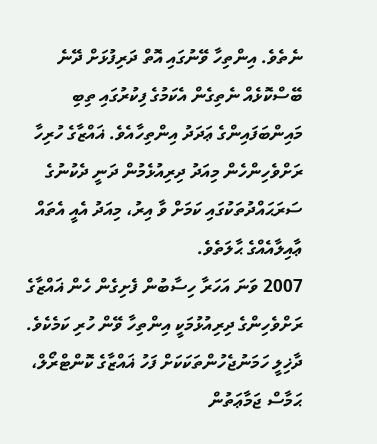ނެތެވެ. އިންތިހާ ވޭނުގައި އޮތް ދަރިފުޅަށް ދޭނެ ބޭސްކޮޅެއް ނެތިގެން އެކަމުގެ ފިކުރުގައި ތިބި މައިންބަފައިންގެ ޢަދަދު އިންތިހާއެވެ. ޣައްޒާގެ ހުރިހާ ރަށްވެހިންހެން މިއަދު ދިރިއުޅެމުން ދަނީ ދެކުނުގެ ސަރަޙައްދުތަކުގައި ކަމަށް ވާ އިރު، މިއަދު އެއީ އެތައް ޢާއިލާއެއްގެ ޙާލަތެވެ.
2007 ވަނަ އަހަރާ ހިސާބުން ފެށިގެން ހެން ޣައްޒާގެ ރަށްވެހިންގެ ދިރިއުޅުމަކީ އިންތިހާ ވޭން ހުރި ކަމެކެވެ. ދާޚިލީ ހަމަނުޖެހުންތަކަކަށް ފަހު ޣައްޒާގެ ކޮންޓްރޯލް، ޙަމާސް ޖަމާޢަތުން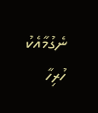ނެގުމާއެކު ހުރިހާ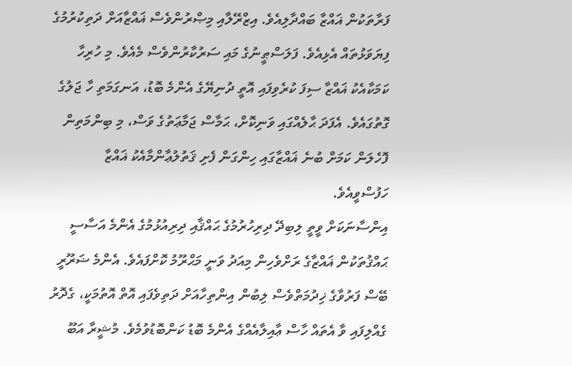ފަރާތަކުން ޣައްޒާ ބައްދާލިއެވެ. އިޒްރޭލާއި މިޞްރުންވެސް ޣައްޒާއަށް ދަތިކުރުމުގެ ފިޔަވަޅުތައް އެޅިއެވެ. ފަލަސްޠީނުގެ މައި ސަރުކާރުންވެސް މެއެވެ. މި ހުރިހާ ކަމަކާއެކު ޣައްޒާ ސިފަ ކުރެވިފައި އޮތީ ދުނިޔޭގެ އެންމެ ބޮޑު، އަނގަމަތި ހާ ޖަލުގެ ގޮތުގައެވެ. އެފަދަ ޙާލެއްގައި ވަނިކޮށް، ޙަމާސް ޖަމާޢަތުގެ ވަސް، މި ބިންމަތިން ފޮހެލަން ކަމަށް ބުނެ ޣައްޒާގައި ހިންގަން ފެށި ޤަތުލުޢާންމާއެކު ޣައްޒާ ހަފުސްވީއެވެ.
އިންސާނަކަށް ވީތީ ލިބިދޭ ދިރިހުރުމުގެ ޙައްޤާއި ދިރިއުޅުމުގެ އެންމެ އަސާސީ ޙައްޤުތަކުން ޣައްޒާގެ ރަށްވެހިން މިއަދު ވަނީ މަޙްރޫމު ކޮށްފައެވެ. އެންމެ ޟަރޫރީ ބޭސް ފަރުވާގެ ޚިދުމަތްވެސް ލިބުން އިންތިހާއަށް ދަތިވެފައި އޮތް އޮތުމަކީ، ގެދޮރު ގެއްލިފައި ވާ އެތައް ހާސް ޢާއިލާއެއްގެ އެންމެ ބޮޑު ކަންބޮޑުވުމެވެ. މުޝީރާ އަބޫ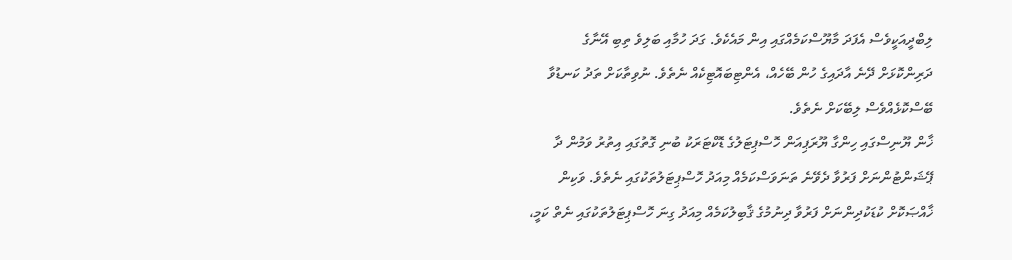ލިބްދީއަކީވެސް އެފަދަ މާޔޫސްކަމެއްގައި އިން މައެކެވެ. ގަދަ ހުމާއި ބަލިވެ ތިބި އޭނާގެ ދަރިންކޮޅަށް ދޭނެ އާދައިގެ ހުން ބޭހެއް، އެންޓިބައޮޓިކެއް ނެތެވެ. ނުވިތާކަށް ތަދު ކަނޑުވާ ބޭސްކޮޅެއްވެސް ލިބޭކަށް ނެތެވެ.
ޚާން ޔޫނިސްގައި ހިންގާ ޔޫރަޕިއަން ހޮސްޕިޓަލުގެ ޑޮކްޓަރަކު ބުނި ގޮތުގައި އިތުރު ވަމުން ދާ ޕޭޝަންޓުންނަށް ފަރުވާ ދެވޭނެ ތަނަވަސްކަމެއް މިއަދު ހޮސްޕިޓަލުތަކުގައި ނެތެވެ. ވަކިން ޚާއްޞަކޮށް ކުޑަކުދިންނަށް ފަރުވާ ދިނުމުގެ ޤާބިލުކަމެއް މިއަދު ގިނަ ހޮސްޕިޓަލުތަކުގައި ނެތް ކަމީ،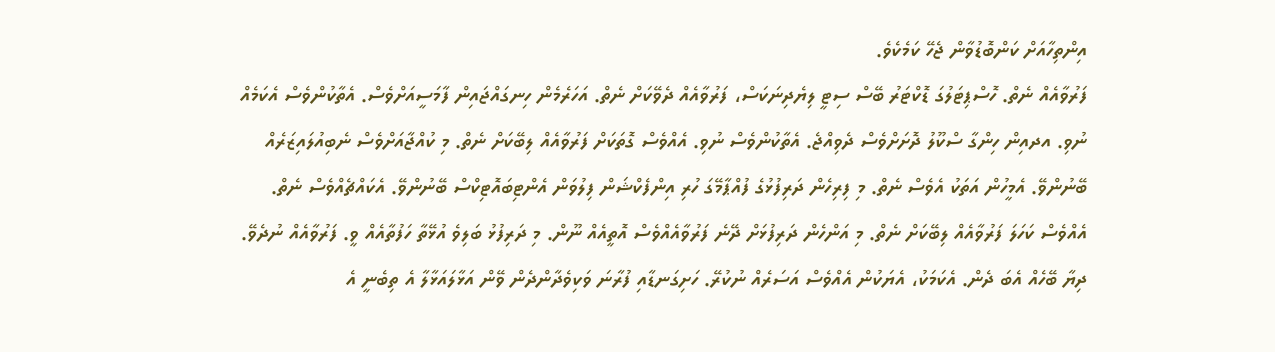އިންތިހާއަށް ކަންބޮޑުވާން ޖެހޭ ކަމެކެވެ.
ފަރުވާއެއް ނެތް. ހޮސްޕިޓަލުގަ ޑޮކްޓަރު ބޭސް ސިޓީ ލިޔެދިނަކަސް، ފަރުވާއެއް ދެވޭކަށް ނެތް. އަހަރެމެން ހިނގައްޖައިން ފާމަސީއަށްވެސް. އެތާކުންވެސް އެކަމެއް ނުވި. އދއިން ހިންގާ ސްކޫލު ދޮށަށްވެސް ދެވިއްޖެ. އެތާކުންވެސް ނުވި. އެއްވެސް ގޮތަކަށް ފަރުވާއެއް ލިބޭކަށް ނެތް. މި ކުއްޖާއަށްވެސް ނެބިއުލައިޒަރެއް ބޭނުންވޭ. އެމީހުން އަތަކު އެވެސް ނެތް. މި ފިރިހެން ދަރިފުޅުގެ ފުއްޕާމޭގަ ހުރި އިންފެކްޝަން ފިލުވަން އެންޓިބައޮޓިކްސް ބޭނުންވޭ. އެކައްޗެއްވެސް ނެތް. އެއްވެސް ކަހަލަ ފަރުވާއެއް ލިބޭކަށް ނެތް. މި އަންހެން ދަރިފުޅަށް ދޭނެ ފަރުވާއެއްވެސް އޮތީއެއް ނޫން. މި ދަރިފުޅު ބަލިވެ އުޅޭތާ ހަފުތާއެއް ވީ. ފަރުވާއެއް ނުދެވޭ. ދިޔާ ބޭހެއް އެބަ ދެން. އެކަމަކު، އެޔަކުން އެއްވެސް އަސަރެއް ނުކުރޭ. ހަށިގަނޑާއި ފުރާނަ ވަކިވެދާންދެން ވޭން އަޅާލައަޅާލާ އެ ތިބެނީ އެ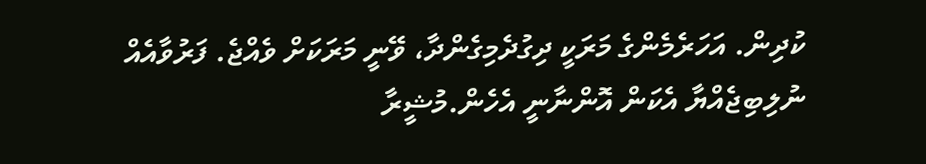ކުދިން. އަހަރެމެންގެ މަރަކީ ދިގުދެމިގެންދާ، ވޭނީ މަރަކަށް ވެއްޖެ. ފަރުވާއެއް ނުލިބިޖެއްޔާ އެކަން އޮންނާނީ އެހެން.މުޝީރާ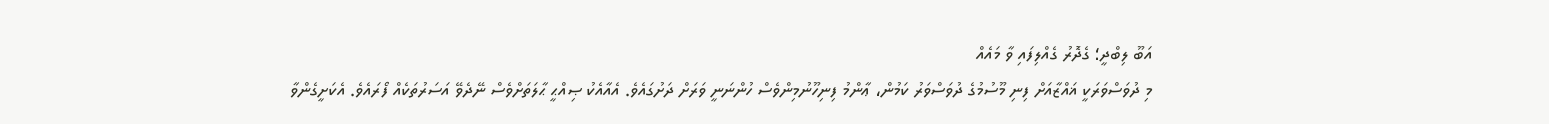އަބޫ ލިބްދީ؛ ގެދޮރު ގެއްލިފައި ވާ މައެއް
މި ދުވަސްވަރަކީ ޣައްޒާއަށް ފިނި މޫސުމުގެ ދުވަސްވަރު ކަމުން، ޢާންމު ފިނިހޫނުމިންވެސް ހުންނަނީ ވަރަށް ދަށުގައެވެ. އެއާއެކު ޞިއްޙީ ޙާލަތަށްވެސް ނޭދެވޭ އަސަރުތަކެއް ފޯރައެވެ. އެކަށީގެންވާ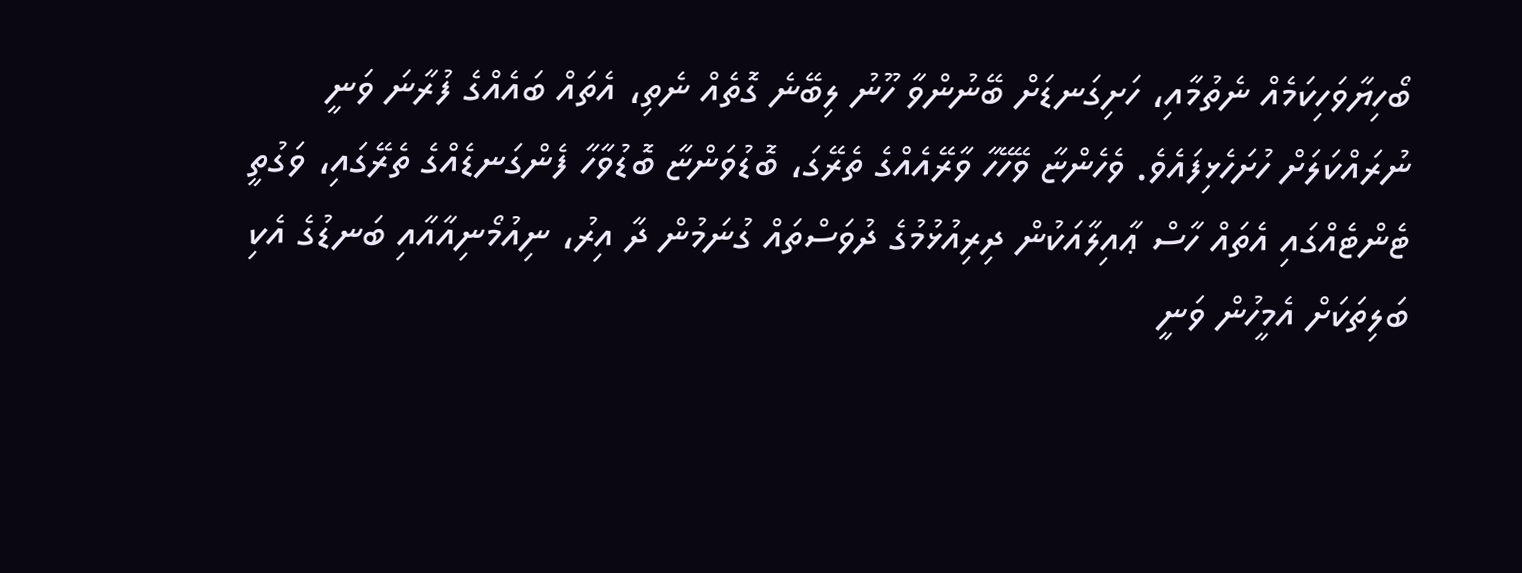ބޯހިޔާވަހިކަމެއް ނެތުމާއި، ހަށިގަނޑަށް ބޭނުންވާ ހޫނު ލިބޭނެ ގޮތެއް ނެތި، އެތައް ބައެއްގެ ފުރާނަ ވަނީ ނުރައްކަލަށް ހުށަހެޅިފައެވެ. ވެހެންޏާ ވޭހޭހާ ވާރޭއެއްގެ ތެރޭގަ، ބޮޑުވަންޏާ ބޮޑުވާހާ ފެންގަނޑެއްގެ ތެރޭގައި، ވަގުތީ ޓެންޓެއްގައި އެތައް ހާސް ޢާއިލާއަކުން ދިރިއުޅުމުގެ ދުވަސްތައް ގުނަމުން ދާ އިރު، ނިއުމޯނިއާއާއި ބަނޑުގެ އެކި ބަލިތަކަށް އެމީހުން ވަނީ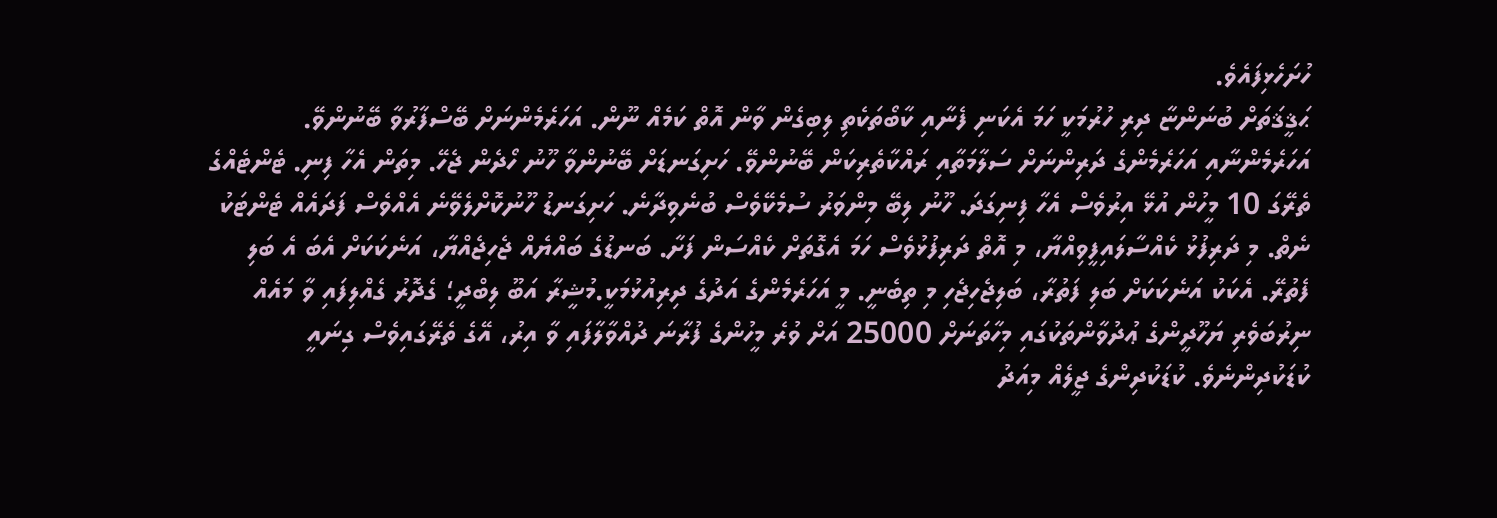ހުށަހެޅިފައެވެ.
ޙަޤީޤަތަށް ބުނަންޏާ ދިރި ހުރުމަކީ ހަމަ އެކަނި ފެނާއި ކާބޯތަކެތި ލިބިގެން ވާން އޮތް ކަމެއް ނޫން. އަހަރެމެންނަށް ބޭސްފާރުވާ ބޭނުންވޭ. އަހަރެމެންނާއި އަހަރެމެންގެ ދަރިންނަށް ސަލާމަތާއި ރައްކާތެރިކަން ބޭނުންވޭ. ހަށިގަނޑަށް ބޭނުންވާ ހޫނު ހޯދެން ޖެހޭ. މިތަން އެހާ ފިނި. ޓެންޓެއްގެ ތެރޭގަ 10 މީހުން އުޅޭ އިރުވެސް އެހާ ފިނިގަދަ. ހޫނު ލިބޭ މިންވަރު ސުމެކޭވެސް ބުނެވިދާނެ. ހަށިގަނޑު ހޫނުކޮށްލެވޭނެ އެއްވެސް ފަދައެއް ޓެންޓަކު ނެތް. މި ދަރިފުޅު ކެއްސާލައިފީވިއްޔާ، މި އޮތް ދަރިފުޅުވެސް ހަމަ އެގޮތަށް ކެއްސަން ފަށާ. ބަނޑުގެ ބައްޔެއް ޖެހިޖެއްޔާ، އަނެކަކަށް އެބަ އެ ބަލި ފެތުރޭ. އެކަކު އަނެކަކަށް ބަލި ފަތުރާ، ބަލިޖެހިޖެހި މި ތިބެނީ. މީ އަހަރެމެންގެ އަދުގެ ދިރިއުޅުމަކީ.މުޝީރާ އަބޫ ލިބްދީ؛ ގެދޮރު ގެއްލިފައި ވާ މައެއް
ނިރުބަވެރި ޔަހޫދީންގެ ޢުދުވާންތަކުގައި މިހާތަނަށް 25000 އަށް ވުރެ މީހުންގެ ފުރާނަ ދުއްވާލާފައި ވާ އިރު، އޭގެ ތެރޭގައިވެސް ގިނައީ ކުޑަކުދިންނެވެ. ކުޑަކުދިންގެ ޖީލެއް މިއަދު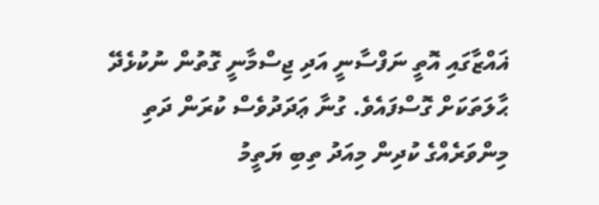ޣައްޒާގައި އޮތީ ނަފްސާނީ އަދި ޖިސްމާނީ ގޮތުން ނުކުޅެދޭ ޙާލަތަކަށް ގޮސްފައެވެ. ގުނާ ޢަދަދުވެސް ކުރަން ދަތި މިންވަރެއްގެ ކުދިން މިއަދު ތިބި ޔަތީމު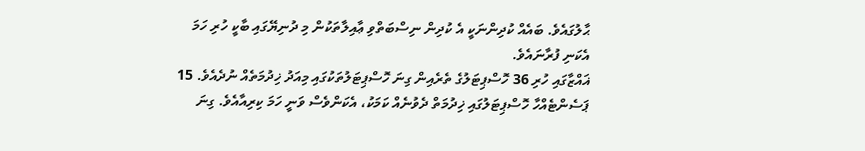ޙާލުގައެވެ. ބައެއް ކުދިންނަކީ އެ ކުދިން ނިސްބަތްވި ޢާއިލާތަކުން މި ދުނިޔޭގައި ބާކީ ހުރި ހަމަ އެކަނި ފުރާނައެވެ.
ޣައްޒާގައި ހުރި 36 ހޮސްޕިޓަލުގެ ތެރެއިން ގިނަ ހޮސްޕިޓަލުތަކުގައި މިއަދު ޚިދުމަތެއް ނުދެއެވެ. 15 ޕަސެންޓެއްހާ ހޮސްޕިޓަލުގައި ޚިދުމަތް ދެވުނެއް ކަމަކު، އެކަންވެސް ވަނީ ހަމަ ކިރިއާއެވެ. ގިނަ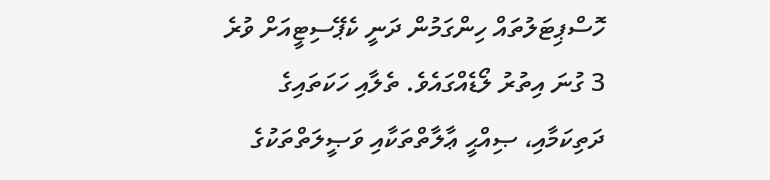ހޮސްޕިޓަލުތައް ހިންގަމުން ދަނީ ކެޕޭސިޓީއަށް ވުރެ 3 ގުނަ އިތުރު ލޯޑެއްގައެވެ. ތެލާއި ހަކަތައިގެ ދަތިކަމާއި، ޞިއްޙީ ޢާލާތްތަކާއި ވަޞީލަތްތަކުގެ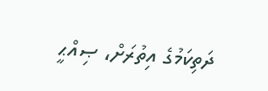ދަތިކަމުގެ އިތުރަށް، ޞިއްޙީ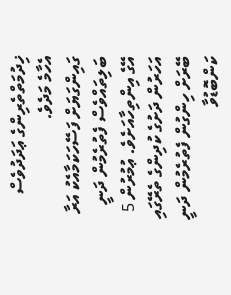ޚިދުމަތްތެރިންގެ ޢަދަދުވެސް އެހާމެ މަދެވެ.
ގައިންގަޔަށް ފަސޭހަކަމާއެކު އަރާ ބަލިތައްވެސް ފެތުރެމުން ދަނީ އޭގެ އިންތިހާއަށެވެ. ޢުމުރުން 5 އަހަރުން ދަށުގެ ކުދިންގެ ތެރޭގައި ބޭރަށް ހިންގުން ފެތުރެމުން ދަނީ ކަންބޮޑުވާ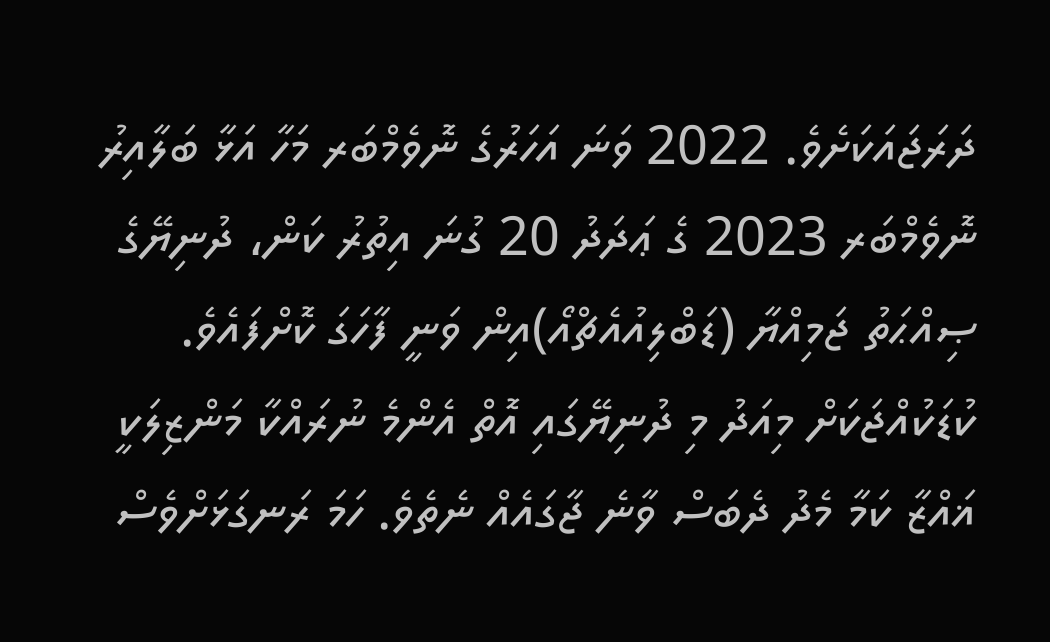ދަރަޖައަކަށެވެ. 2022 ވަނަ އަހަރުގެ ނޮވެމްބަރ މަހާ އަޅާ ބަލާއިރު ނޮވެމްބަރ 2023 ގެ ޢަދަދު 20 ގުނަ އިތުރު ކަން، ދުނިޔޭގެ ޞިއްޙަތު ޖަމިއްޔާ (ޑަބްލިއުއެޗްއޯ)އިން ވަނީ ފާހަގަ ކޮށްފައެވެ. ކުޑަކުއްޖަކަށް މިއަދު މި ދުނިޔޭގައި އޮތް އެންމެ ނުރައްކާ މަންޒިލަކީ ޣައްޒާ ކަމާ މެދު ދެބަސް ވާނެ ޖާގައެއް ނެތެވެ. ހަމަ ރަނގަޅަށްވެސް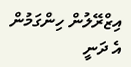އިޒްރޭލުން ހިންގަމުން އެ ދަނީ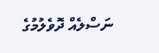ނަސްލެއް ދޮވެލުމުގެ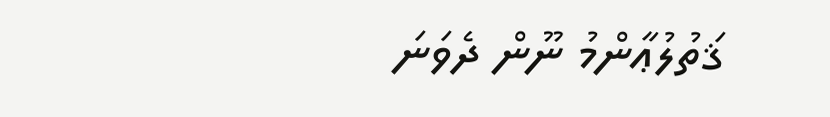ޤަތުލުޢާންމު ނޫން ދެވަނަ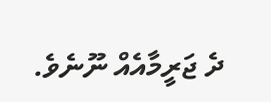ދެ ޖަރީމާއެއް ނޫނެވެ.